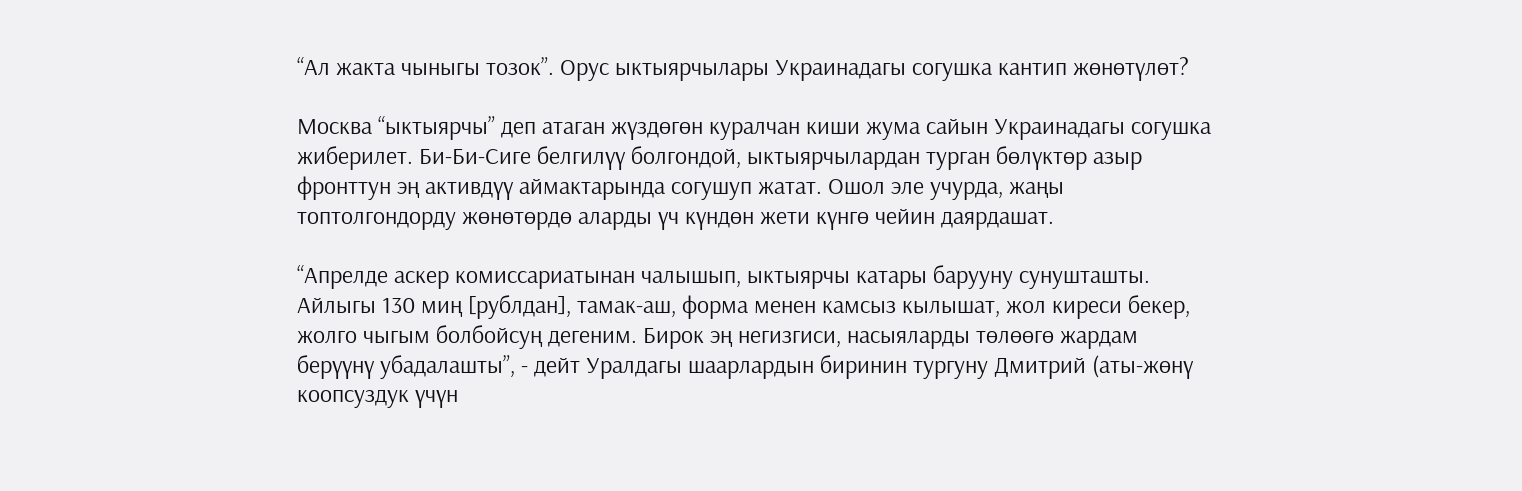“Ал жакта чыныгы тозок”. Орус ыктыярчылары Украинадагы согушка кантип жөнөтүлөт?

Москва “ыктыярчы” деп атаган жүздөгөн куралчан киши жума сайын Украинадагы согушка жиберилет. Би-Би-Сиге белгилүү болгондой, ыктыярчылардан турган бөлүктөр азыр фронттун эң активдүү аймактарында согушуп жатат. Ошол эле учурда, жаңы топтолгондорду жөнөтөрдө аларды үч күндөн жети күнгө чейин даярдашат.

“Апрелде аскер комиссариатынан чалышып, ыктыярчы катары барууну сунушташты. Айлыгы 130 миң [рублдан], тамак-аш, форма менен камсыз кылышат, жол киреси бекер, жолго чыгым болбойсуң дегеним. Бирок эң негизгиси, насыяларды төлөөгө жардам берүүнү убадалашты”, - дейт Уралдагы шаарлардын биринин тургуну Дмитрий (аты-жөнү коопсуздук үчүн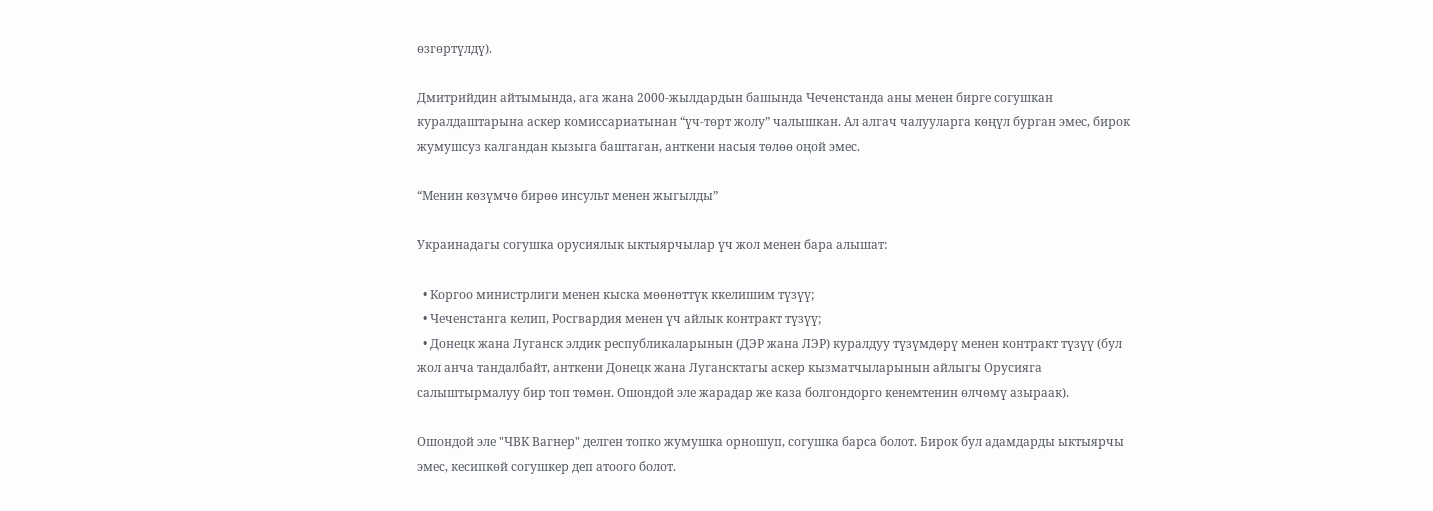өзгөртүлдү).

Дмитрийдин айтымында, ага жана 2000-жылдардын башында Чеченстанда аны менен бирге согушкан куралдаштарына аскер комиссариатынан “үч-төрт жолу” чалышкан. Ал алгач чалууларга көңүл бурган эмес, бирок жумушсуз калгандан кызыга баштаган, анткени насыя төлөө оңой эмес.

“Менин көзүмчө бирөө инсульт менен жыгылды”

Украинадагы согушка орусиялык ыктыярчылар үч жол менен бара алышат:

  • Коргоо министрлиги менен кыска мөөнөттүк ккелишим түзүү;
  • Чеченстанга келип, Росгвардия менен үч айлык контракт түзүү;
  • Донецк жана Луганск элдик республикаларынын (ДЭР жана ЛЭР) куралдуу түзүмдөрү менен контракт түзүү (бул жол анча тандалбайт, анткени Донецк жана Лугансктагы аскер кызматчыларынын айлыгы Орусияга салыштырмалуу бир топ төмөн. Ошондой эле жарадар же каза болгондорго кенемтенин өлчөмү азыраак).

Ошондой эле "ЧВК Вагнер" делген топко жумушка орношуп, согушка барса болот. Бирок бул адамдарды ыктыярчы эмес, кесипкөй согушкер деп атоого болот.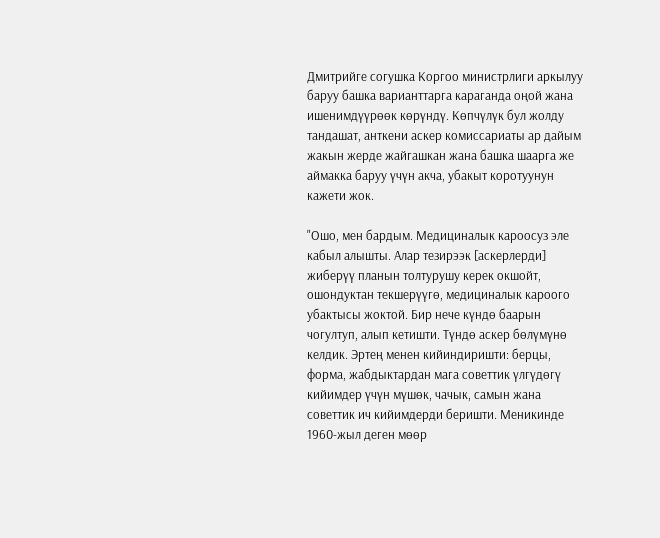Дмитрийге согушка Коргоо министрлиги аркылуу баруу башка варианттарга караганда оңой жана ишенимдүүрөөк көрүндү. Көпчүлүк бул жолду тандашат, анткени аскер комиссариаты ар дайым жакын жерде жайгашкан жана башка шаарга же аймакка баруу үчүн акча, убакыт коротуунун кажети жок.

"Ошо, мен бардым. Медициналык кароосуз эле кабыл алышты. Алар тезирээк [аскерлерди] жиберүү планын толтурушу керек окшойт, ошондуктан текшерүүгө, медициналык кароого убактысы жоктой. Бир нече күндө баарын чогултуп, алып кетишти. Түндө аскер бөлүмүнө келдик. Эртең менен кийиндиришти: берцы, форма, жабдыктардан мага советтик үлгүдөгү кийимдер үчүн мүшөк, чачык, самын жана советтик ич кийимдерди беришти. Меникинде 1960-жыл деген мөөр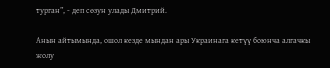турган”, - деп сөзун улады Дмитрий.

Анын айтымында, ошол кезде мындан ары Украинага кетүү боюнча алгачкы жолу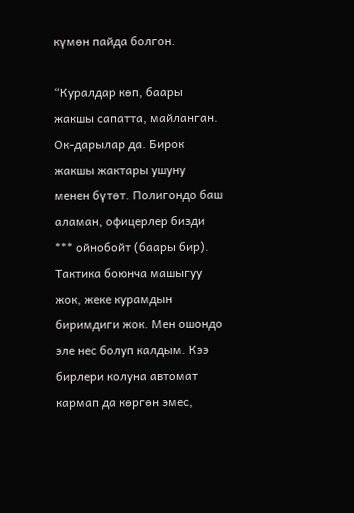күмөн пайда болгон.

“Куралдар көп, баары жакшы сапатта, майланган. Ок-дарылар да. Бирок жакшы жактары ушуну менен бүтөт. Полигондо баш аламан, офицерлер бизди *** ойнобойт (баары бир). Тактика боюнча машыгуу жок, жеке курамдын биримдиги жок. Мен ошондо эле нес болуп калдым. Кээ бирлери колуна автомат кармап да көргөн эмес,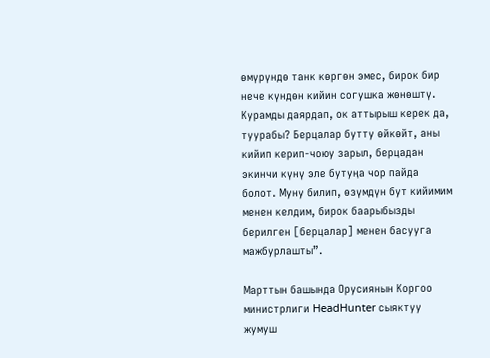өмүрүндө танк көргөн эмес, бирок бир нече күндөн кийин согушка жөнөштү. Курамды даярдап, ок аттырыш керек да, туурабы? Берцалар бутту өйкөйт, аны кийип керип-чоюу зарыл, берцадан экинчи күнү эле бутуңа чор пайда болот. Муну билип, өзүмдүн бут кийимим менен келдим, бирок баарыбызды берилген [берцалар] менен басууга мажбурлашты”.

Марттын башында Орусиянын Коргоо министрлиги HeadHunter сыяктуу жумуш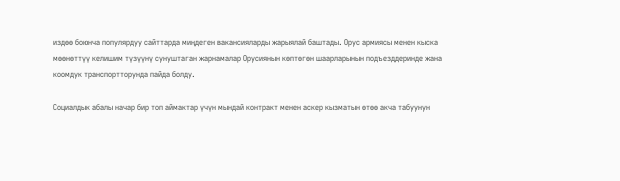издөө боюнча популярдуу сайттарда миңдеген вакансияларды жарыялай баштады. Орус армиясы менен кыска мөөнөттүү келишим түзүүнү сунуштаган жарнамалар Орусиянын көптөгөн шаарларынын подъезддеринде жана коомдук транспортторунда пайда болду.

Социалдык абалы начар бир топ аймактар үчүн мындай контракт менен аскер кызматын өтөө акча табуунун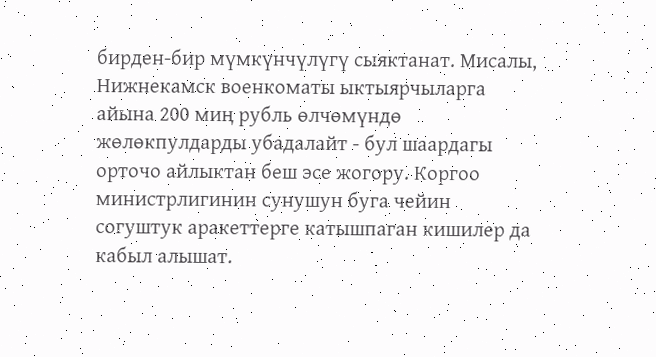бирден-бир мүмкүнчүлүгү сыяктанат. Мисалы, Нижнекамск военкоматы ыктыярчыларга айына 200 миң рубль өлчөмүндө жөлөкпулдарды убадалайт - бул шаардагы орточо айлыктан беш эсе жогору. Коргоо министрлигинин сунушун буга чейин согуштук аракеттерге катышпаган кишилер да кабыл алышат.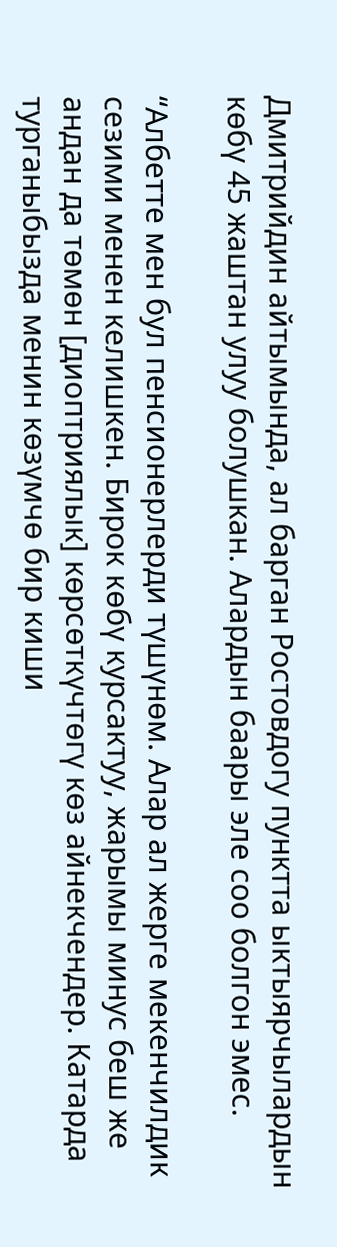Дмитрийдин айтымында, ал барган Ростовдогу пунктта ыктыярчылардын көбү 45 жаштан улуу болушкан. Алардын баары эле соо болгон эмес.

“Албетте мен бул пенсионерлерди түшүнөм. Алар ал жерге мекенчилдик сезими менен келишкен. Бирок көбү курсактуу, жарымы минус беш же андан да төмөн [диоптриялык] көрсөткүчтөгү көз айнекчендер. Катарда турганыбызда менин көзүмчө бир киши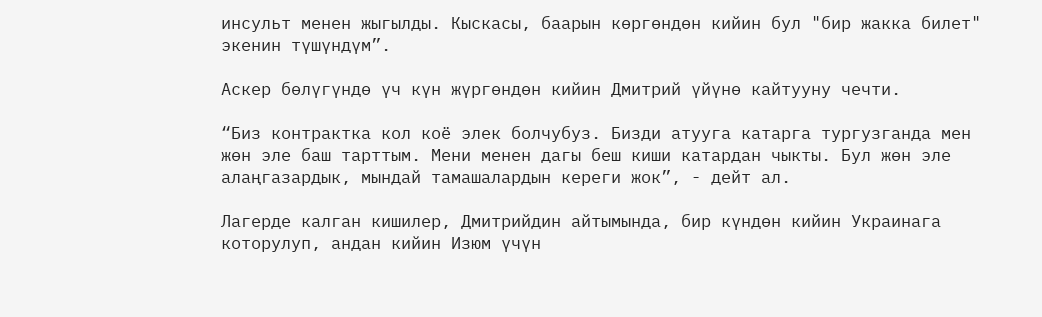инсульт менен жыгылды. Кыскасы, баарын көргөндөн кийин бул "бир жакка билет" экенин түшүндүм”.

Аскер бөлүгүндө үч күн жүргөндөн кийин Дмитрий үйүнө кайтууну чечти.

“Биз контрактка кол коё элек болчубуз. Бизди атууга катарга тургузганда мен жөн эле баш тарттым. Мени менен дагы беш киши катардан чыкты. Бул жөн эле алаңгазардык, мындай тамашалардын кереги жок”, - дейт ал.

Лагерде калган кишилер, Дмитрийдин айтымында, бир күндөн кийин Украинага которулуп, андан кийин Изюм үчүн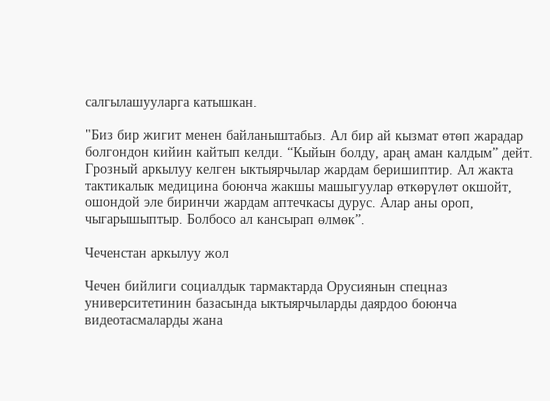салгылашууларга катышкан.

"Биз бир жигит менен байланыштабыз. Ал бир ай кызмат өтөп жарадар болгондон кийин кайтып келди. “Кыйын болду, араң аман калдым” дейт. Грозный аркылуу келген ыктыярчылар жардам беришиптир. Ал жакта тактикалык медицина боюнча жакшы машыгуулар өткөрүлөт окшойт, ошондой эле биринчи жардам аптечкасы дурус. Алар аны ороп, чыгарышыптыр. Болбосо ал кансырап өлмөк”.

Чеченстан аркылуу жол

Чечен бийлиги социалдык тармактарда Орусиянын спецназ университетинин базасында ыктыярчыларды даярдоо боюнча видеотасмаларды жана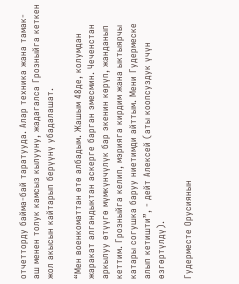отчетторду байма-бай таратууда. Алар техника жана тамак-аш менен толук камсыз кылууну, жадагалса Грозныйга кеткен жол акысын кайтарып берүүнү убадалашат.

“Мен военкоматтан өтө албадым. Жашым 48де, колумдан жаракат алгандыктан аскерге барган эмесмин. Чеченстан аркылуу өтүүгө мүмкүнчүлүк бар экенин көрүп, жанданып кеттим. Грозныйга келип, мэрияга кирдим жана ыктыярчы катары согушка баруу ниетимди айттым. Мени Гудермеске алып кетишти”, - дейт Алексей (аты коопсуздук үчүн өзгөртүлдү).

Гудерместе Орусиянын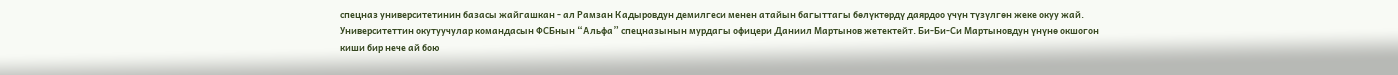спецназ университетинин базасы жайгашкан - ал Рамзан Кадыровдун демилгеси менен атайын багыттагы бөлүктөрдү даярдоо үчүн түзүлгөн жеке окуу жай. Университеттин окутуучулар командасын ФСБнын “Альфа” спецназынын мурдагы офицери Даниил Мартынов жетектейт. Би-Би-Си Мартыновдун үнүнө окшогон киши бир нече ай бою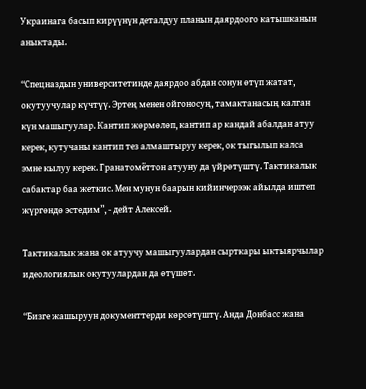Украинага басып кирүүнүн деталдуу планын даярдоого катышканын аныктады.

“Спецназдын университетинде даярдоо абдан сонун өтүп жатат, окутуучулар күчтүү. Эртең менен ойгоносуң, тамактанасың калган күн машыгуулар. Кантип жөрмөлөп, кантип ар кандай абалдан атуу керек, кутучаны кантип тез алмаштыруу керек, ок тыгылып калса эмне кылуу керек. Гранатомёттон атууну да үйрөтүштү. Тактикалык сабактар баа жеткис. Мен мунун баарын кийинчерээк айылда иштеп жүргөндө эстедим”, - дейт Алексей.

Тактикалык жана ок атуучу машыгуулардан сырткары ыктыярчылар идеологиялык окутуулардан да өтүшөт.

“Бизге жашыруун документтерди көрсөтүштү. Анда Донбасс жана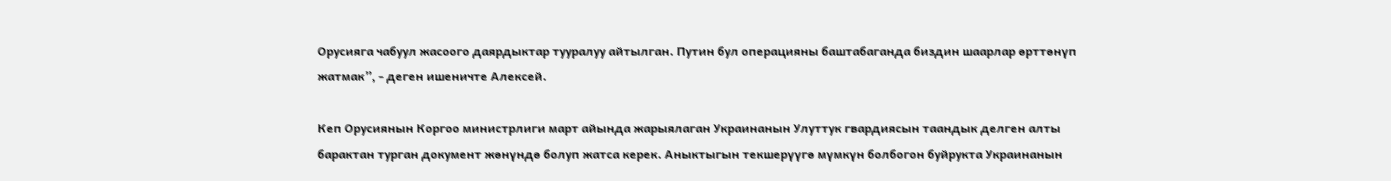Орусияга чабуул жасоого даярдыктар тууралуу айтылган. Путин бул операцияны баштабаганда биздин шаарлар өрттөнүп жатмак”, - деген ишеничте Алексей.

Кеп Орусиянын Коргоо министрлиги март айында жарыялаган Украинанын Улуттук гвардиясын таандык делген алты барактан турган документ жөнүндө болуп жатса керек. Аныктыгын текшерүүгө мүмкүн болбогон буйрукта Украинанын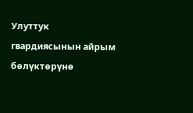Улуттук гвардиясынын айрым бөлүктөрүнө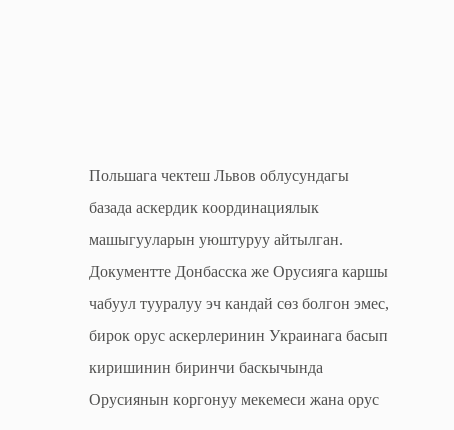Польшага чектеш Львов облусундагы базада аскердик координациялык машыгууларын уюштуруу айтылган. Документте Донбасска же Орусияга каршы чабуул тууралуу эч кандай сөз болгон эмес, бирок орус аскерлеринин Украинага басып киришинин биринчи баскычында Орусиянын коргонуу мекемеси жана орус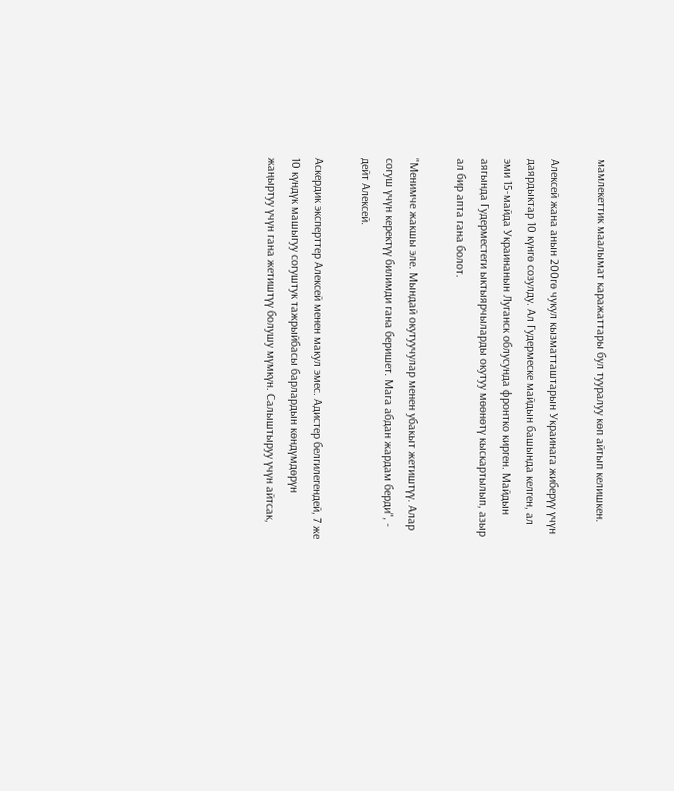мамлекеттик маалымат каражаттары бул тууралуу көп айтып келишкен.

Алексей жана анын 200гө чукул кызматташтарын Украинага жиберүү үчүн даярдыктар 10 күнгө созулду. Ал Гудермеске майдын башында келген, ал эми 15-майда Украинанын Луганск облусунда фронтко кирген. Майдын аягында Гудерместеги ыктыярчыларды окутуу мөөнөтү кыскартылып, азыр ал бир апта гана болот.

"Менимче жакшы эле. Мындай окутуучулар менен убакыт жетиштүү. Алар согуш үчүн керектүү билимди гана беришет. Мага абдан жардам берди", - дейт Алексей.

Аскердик эксперттер Алексей менен макул эмес. Адистер белгилегендей, 7 же 10 күндүк машыгуу согуштук тажрыйбасы барлардын көндүмдөрүн жаңыртуу үчүн гана жетиштүү болушу мүмкүн. Салыштыруу үчүн айтсак,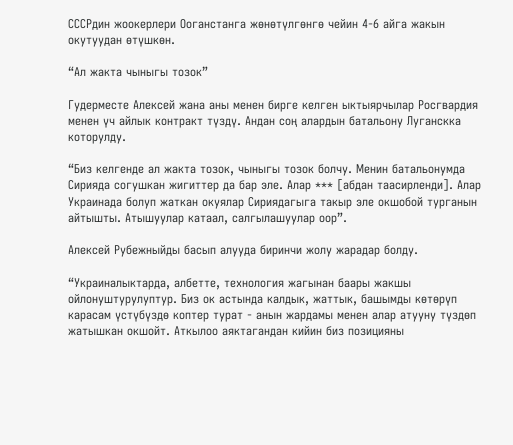СССРдин жоокерлери Ооганстанга жөнөтүлгөнгө чейин 4-6 айга жакын окутуудан өтүшкөн.

“Ал жакта чыныгы тозок”

Гудерместе Алексей жана аны менен бирге келген ыктыярчылар Росгвардия менен үч айлык контракт түздү. Андан соң алардын батальону Луганскка которулду.

“Биз келгенде ал жакта тозок, чыныгы тозок болчу. Менин батальонумда Сирияда согушкан жигиттер да бар эле. Алар *** [абдан таасирленди]. Алар Украинада болуп жаткан окуялар Сириядагыга такыр эле окшобой турганын айтышты. Атышуулар катаал, салгылашуулар оор”.

Алексей Рубежныйды басып алууда биринчи жолу жарадар болду.

“Украиналыктарда, албетте, технология жагынан баары жакшы ойлонуштурулуптур. Биз ок астында калдык, жаттык, башымды көтөрүп карасам үстүбүздө коптер турат - анын жардамы менен алар атууну түздөп жатышкан окшойт. Аткылоо аяктагандан кийин биз позицияны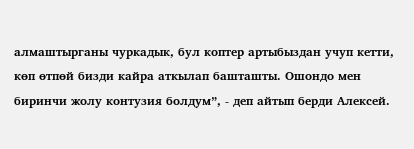алмаштырганы чуркадык, бул коптер артыбыздан учуп кетти, көп өтпөй бизди кайра аткылап башташты. Ошондо мен биринчи жолу контузия болдум”, - деп айтып берди Алексей.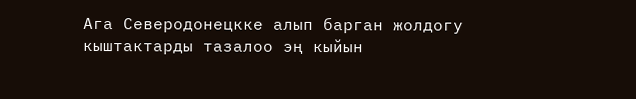Ага Северодонецкке алып барган жолдогу кыштактарды тазалоо эң кыйын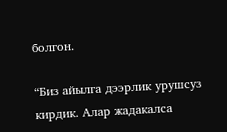болгон.

“Биз айылга дээрлик урушсуз кирдик. Алар жадакалса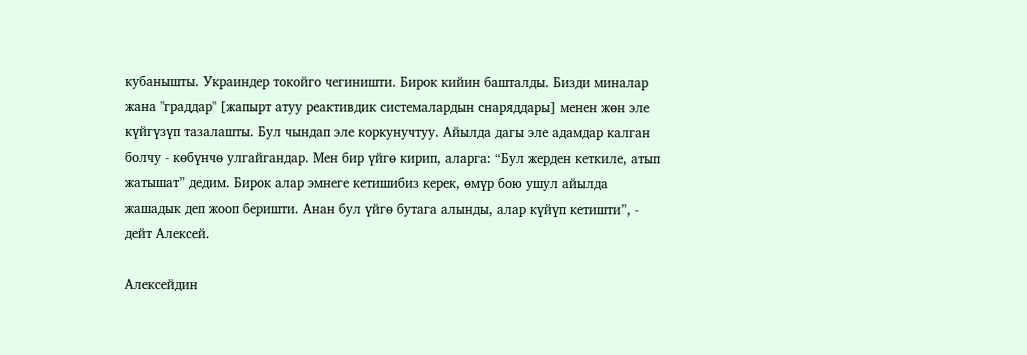кубанышты. Украиндер токойго чегиништи. Бирок кийин башталды. Бизди миналар жана "граддар" [жапырт атуу реактивдик системалардын снаряддары] менен жөн эле күйгүзүп тазалашты. Бул чындап эле коркунучтуу. Айылда дагы эле адамдар калган болчу - көбүнчө улгайгандар. Мен бир үйгө кирип, аларга: “Бул жерден кеткиле, атып жатышат” дедим. Бирок алар эмнеге кетишибиз керек, өмүр бою ушул айылда жашадык деп жооп беришти. Анан бул үйгө бутага алынды, алар күйүп кетишти”, - дейт Алексей.

Алексейдин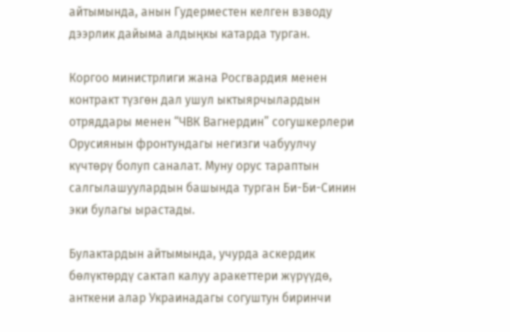айтымында, анын Гудерместен келген взводу дээрлик дайыма алдыңкы катарда турган.

Коргоо министрлиги жана Росгвардия менен контракт түзгөн дал ушул ыктыярчылардын отряддары менен “ЧВК Вагнердин” согушкерлери Орусиянын фронтундагы негизги чабуулчу күчтөрү болуп саналат. Муну орус тараптын салгылашуулардын башында турган Би-Би-Синин эки булагы ырастады.

Булактардын айтымында, учурда аскердик бөлүктөрдү сактап калуу аракеттери жүрүүдө, анткени алар Украинадагы согуштун биринчи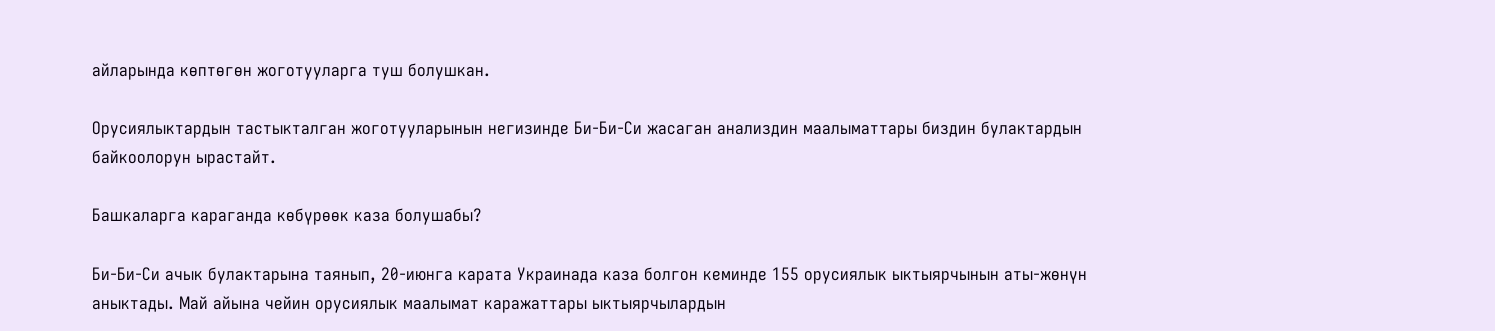айларында көптөгөн жоготууларга туш болушкан.

Орусиялыктардын тастыкталган жоготууларынын негизинде Би-Би-Си жасаган анализдин маалыматтары биздин булактардын байкоолорун ырастайт.

Башкаларга караганда көбүрөөк каза болушабы?

Би-Би-Си ачык булактарына таянып, 20-июнга карата Украинада каза болгон кеминде 155 орусиялык ыктыярчынын аты-жөнүн аныктады. Май айына чейин орусиялык маалымат каражаттары ыктыярчылардын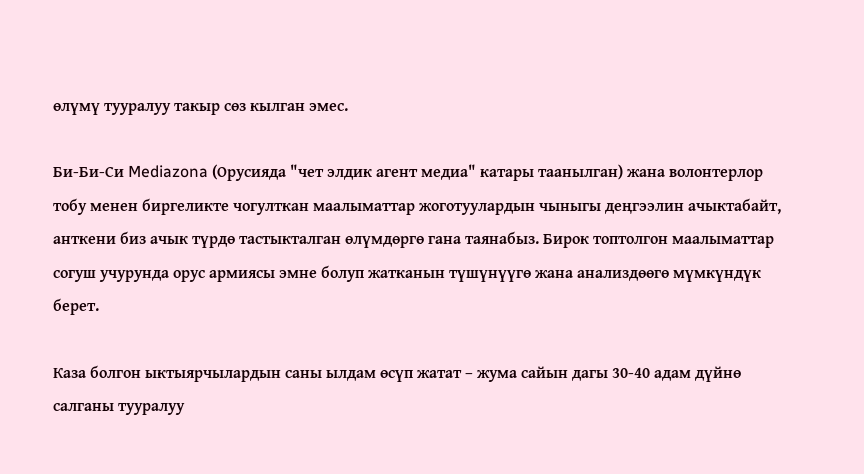өлүмү тууралуу такыр сөз кылган эмес.

Би-Би-Си Mediazona (Орусияда "чет элдик агент медиа" катары таанылган) жана волонтерлор тобу менен биргеликте чогулткан маалыматтар жоготуулардын чыныгы деңгээлин ачыктабайт, анткени биз ачык түрдө тастыкталган өлүмдөргө гана таянабыз. Бирок топтолгон маалыматтар согуш учурунда орус армиясы эмне болуп жатканын түшүнүүгө жана анализдөөгө мүмкүндүк берет.

Каза болгон ыктыярчылардын саны ылдам өсүп жатат – жума сайын дагы 30-40 адам дүйнө салганы тууралуу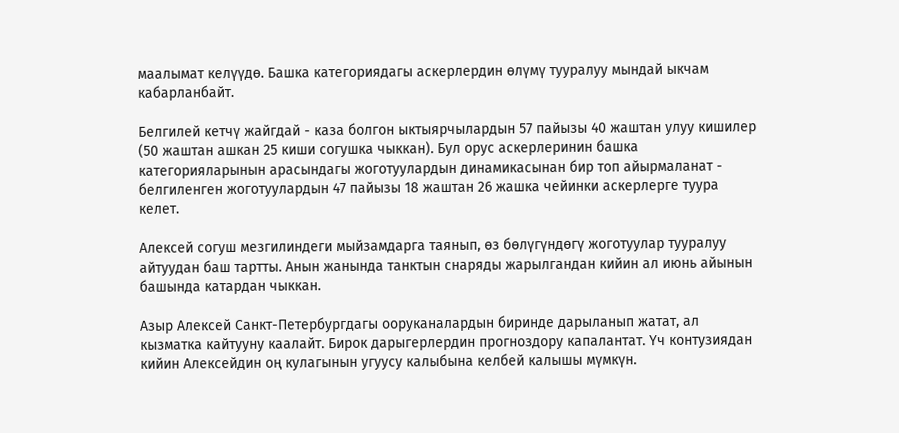маалымат келүүдө. Башка категориядагы аскерлердин өлүмү тууралуу мындай ыкчам кабарланбайт.

Белгилей кетчү жайгдай - каза болгон ыктыярчылардын 57 пайызы 40 жаштан улуу кишилер (50 жаштан ашкан 25 киши согушка чыккан). Бул орус аскерлеринин башка категорияларынын арасындагы жоготуулардын динамикасынан бир топ айырмаланат - белгиленген жоготуулардын 47 пайызы 18 жаштан 26 жашка чейинки аскерлерге туура келет.

Алексей согуш мезгилиндеги мыйзамдарга таянып, өз бөлүгүндөгү жоготуулар тууралуу айтуудан баш тартты. Анын жанында танктын снаряды жарылгандан кийин ал июнь айынын башында катардан чыккан.

Азыр Алексей Санкт-Петербургдагы ооруканалардын биринде дарыланып жатат, ал кызматка кайтууну каалайт. Бирок дарыгерлердин прогноздору капалантат. Үч контузиядан кийин Алексейдин оң кулагынын угуусу калыбына келбей калышы мүмкүн.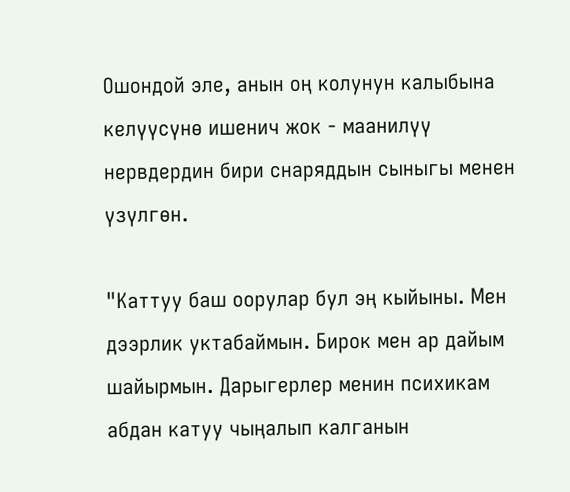Ошондой эле, анын оң колунун калыбына келүүсүнө ишенич жок - маанилүү нервдердин бири снаряддын сыныгы менен үзүлгөн.

"Каттуу баш оорулар бул эң кыйыны. Мен дээрлик уктабаймын. Бирок мен ар дайым шайырмын. Дарыгерлер менин психикам абдан катуу чыңалып калганын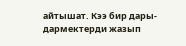айтышат. Кээ бир дары-дармектерди жазып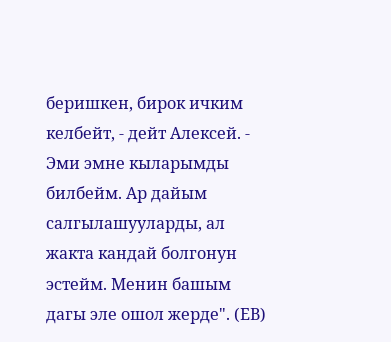беришкен, бирок ичким келбейт, - дейт Алексей. - Эми эмне кыларымды билбейм. Ар дайым салгылашууларды, ал жакта кандай болгонун эстейм. Менин башым дагы эле ошол жерде". (ЕВ)